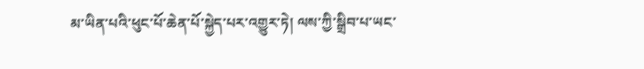མ་ཡིན་པའི་ཕུང་པོ་ཆེན་པོ་སྐྱེད་པར་འགྱུར་ཏེ། ལས་ཀྱི་སྒྲིབ་པ་ཡང་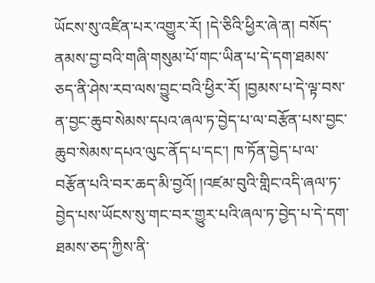ཡོངས་སུ་འཛིན་པར་འགྱུར་རོ། །དེ་ཅིའི་ཕྱིར་ཞེ་ན། བསོད་ནམས་བྱ་བའི་གཞི་གསུམ་པོ་གང་ཡིན་པ་དེ་དག་ཐམས་ཅད་ནི་ཤེས་རབ་ལས་བྱུང་བའི་ཕྱིར་རོ། །བྱམས་པ་དེ་ལྟ་བས་ན་བྱང་ཆུབ་སེམས་དཔའ་ཞལ་ཏ་བྱེད་པ་ལ་བརྩོན་པས་བྱང་ཆུབ་སེམས་དཔའ་ལུང་ནོད་པ་དང་། ཁ་ཏོན་བྱེད་པ་ལ་བརྩོན་པའི་བར་ཆད་མི་བྱའོ། །འཛམ་བུའི་གླིང་འདི་ཞལ་ཏ་བྱེད་པས་ཡོངས་སུ་གང་བར་གྱུར་པའི་ཞལ་ཏ་བྱེད་པ་དེ་དག་ཐམས་ཅད་ཀྱིས་ནི་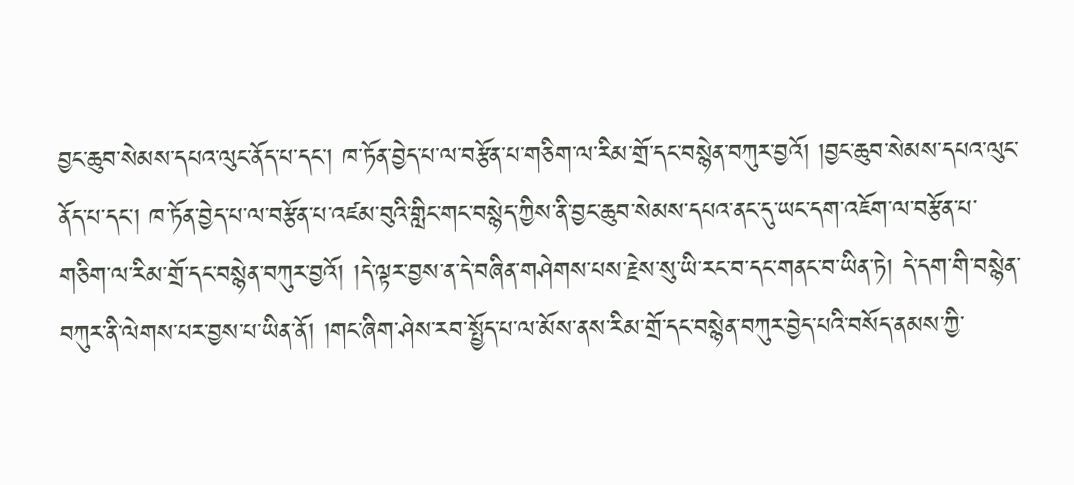བྱང་ཆུབ་སེམས་དཔའ་ལུང་ནོད་པ་དང་། ཁ་ཏོན་བྱེད་པ་ལ་བརྩོན་པ་གཅིག་ལ་རིམ་གྲོ་དང་བསྙེན་བཀུར་བྱའོ། །བྱང་ཆུབ་སེམས་དཔའ་ལུང་ནོད་པ་དང་། ཁ་ཏོན་བྱེད་པ་ལ་བརྩོན་པ་འཛམ་བུའི་གླིང་གང་བསྙེད་ཀྱིས་ནི་བྱང་ཆུབ་སེམས་དཔའ་ནང་དུ་ཡང་དག་འཇོག་ལ་བརྩོན་པ་གཅིག་ལ་རིམ་གྲོ་དང་བསྙེན་བཀུར་བྱའོ། །དེ་ལྟར་བྱས་ན་དེ་བཞིན་གཤེགས་པས་རྗེས་སུ་ཡི་རང་བ་དང་གནང་བ་ཡིན་ཏེ། དེ་དག་གི་བསྙེན་བཀུར་ནི་ལེགས་པར་བྱས་པ་ཡིན་ནོ། །གང་ཞིག་ཤེས་རབ་སྤྱོད་པ་ལ་མོས་ནས་རིམ་གྲོ་དང་བསྙེན་བཀུར་བྱེད་པའི་བསོད་ནམས་ཀྱི་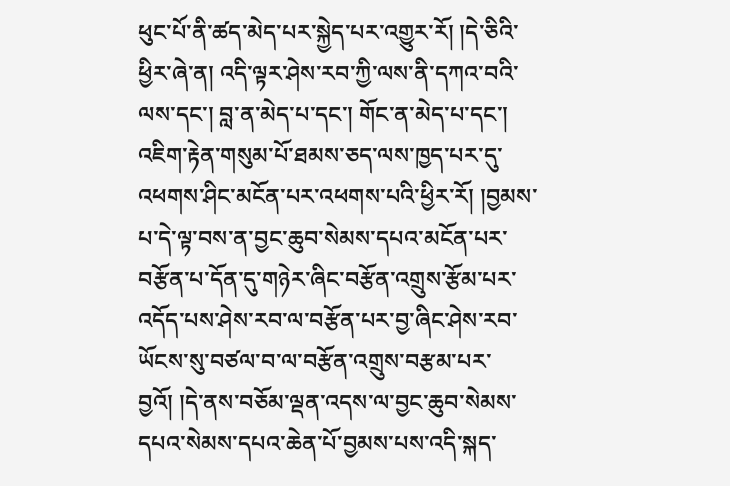ཕུང་པོ་ནི་ཚད་མེད་པར་སྐྱེད་པར་འགྱུར་རོ། །དེ་ཅིའི་ཕྱིར་ཞེ་ན། འདི་ལྟར་ཤེས་རབ་ཀྱི་ལས་ནི་དཀའ་བའི་ལས་དང་། བླ་ན་མེད་པ་དང་། གོང་ན་མེད་པ་དང་། འཇིག་རྟེན་གསུམ་པོ་ཐམས་ཅད་ལས་ཁྱད་པར་དུ་འཕགས་ཤིང་མངོན་པར་འཕགས་པའི་ཕྱིར་རོ། །བྱམས་པ་དེ་ལྟ་བས་ན་བྱང་ཆུབ་སེམས་དཔའ་མངོན་པར་བརྩོན་པ་དོན་དུ་གཉེར་ཞིང་བརྩོན་འགྲུས་རྩོམ་པར་འདོད་པས་ཤེས་རབ་ལ་བརྩོན་པར་བྱ་ཞིང་ཤེས་རབ་ཡོངས་སུ་བཙལ་བ་ལ་བརྩོན་འགྲུས་བརྩམ་པར་བྱའོ། །དེ་ནས་བཅོམ་ལྡན་འདས་ལ་བྱང་ཆུབ་སེམས་དཔའ་སེམས་དཔའ་ཆེན་པོ་བྱམས་པས་འདི་སྐད་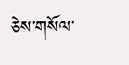ཅེས་གསོལ་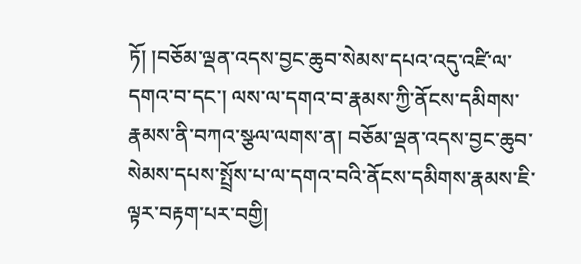ཏོ། །བཅོམ་ལྡན་འདས་བྱང་ཆུབ་སེམས་དཔའ་འདུ་འཛི་ལ་དགའ་བ་དང་། ལས་ལ་དགའ་བ་རྣམས་ཀྱི་ནོངས་དམིགས་རྣམས་ནི་བཀའ་སྩལ་ལགས་ན། བཅོམ་ལྡན་འདས་བྱང་ཆུབ་སེམས་དཔས་སྤྲོས་པ་ལ་དགའ་བའི་ནོངས་དམིགས་རྣམས་ཇི་ལྟར་བརྟག་པར་བགྱི།